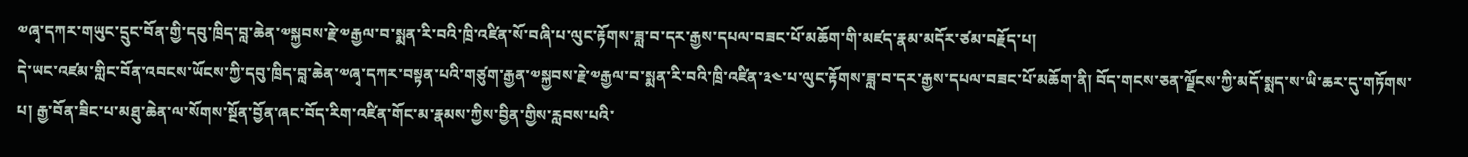༧ཞྭ་དཀར་གཡུང་དྲུང་བོན་གྱི་དབུ་ཁྲིད་བླ་ཆེན་༧སྐྱབས་རྗེ་༧རྒྱལ་བ་སྨན་རི་བའི་ཁྲི་འཛིན་སོ་བཞི་པ་ལུང་རྟོགས་ཟླ་བ་དར་རྒྱས་དཔལ་བཟང་པོ་མཆོག་གི་མཛད་རྣམ་མདོར་ཙམ་བརྗོད་པ།
དེ་ཡང་འཛམ་གླིང་བོན་འབངས་ཡོངས་ཀྱི་དབུ་ཁྲིད་བླ་ཆེན་༧ཞྭ་དཀར་བསྟན་པའི་གཙུག་རྒྱན་༧སྐྱབས་རྗེ་༧རྒྱལ་བ་སྨན་རི་བའི་ཁྲི་འཛིན་༣༤་པ་ལུང་རྟོགས་ཟླ་བ་དར་རྒྱས་དཔལ་བཟང་པོ་མཆོག་ནི། བོད་གངས་ཅན་ལྗོངས་ཀྱི་མདོ་སྨད་ས་ཡི་ཆར་དུ་གཏོགས་པ། རྒྱ་བོན་ཟིང་པ་མཐུ་ཆེན་ལ་སོགས་སྔོན་བྱོན་ཞང་བོད་རིག་འཛིན་གོང་མ་རྣམས་ཀྱིས་བྱིན་གྱིས་རླབས་པའི་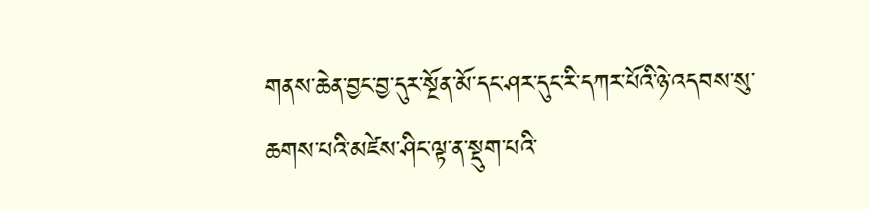གནས་ཆེན་བྱང་བྱ་དུར་སྔོན་མོ་དང་ཤར་དུང་རི་དཀར་པོའི་ཉེ་འདབས་སུ་ཆགས་པའི་མཛེས་ཤིང་ལྟ་ན་སྡུག་པའི་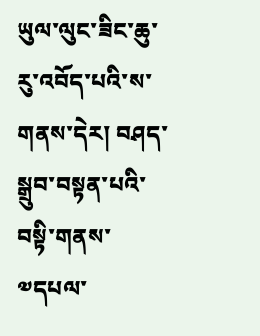ཡུལ་ལུང་ཟིང་ཆུ་རུ་འབོད་པའི་ས་གནས་དེར། བཤད་སྒྲུབ་བསྟན་པའི་བསྟི་གནས་༧དཔལ་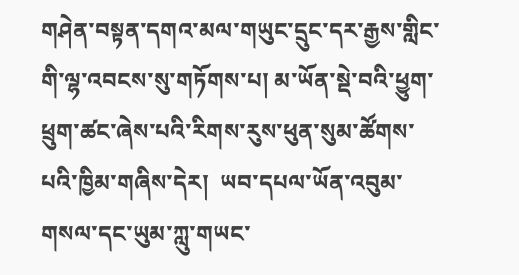གཤེན་བསྟན་དགའ་མལ་གཡུང་དྲུང་དར་རྒྱས་གླིང་གི་ལྷ་འབངས་སུ་གཏོགས་པ། མ་ཡོན་སྡེ་བའི་ཕྱུག་ཕྲུག་ཚང་ཞེས་པའི་རིགས་རུས་ཕུན་སུམ་ཚོགས་པའི་ཁྱིམ་གཞིས་དེར།  ཡབ་དཔལ་ཡོན་འབུམ་གསལ་དང་ཡུམ་ཀླུ་གཡང་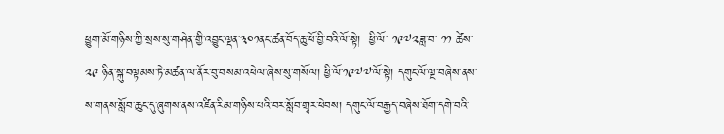ཕྱུག་མོ་གཉིས་ཀྱི་སྲས་སུ་གཤེན་གྱི་འབྱུང་ལྡན་༣༠༡ནང་ཚན་བོད་ཆུ་ཕོ་བྱི་བའི་ལོ་སྟེ།  ཕྱི་ལོ་ ༡༩༧༢ཟླ་བ་ ༡༡ ཚེས་ ༢༩ ཉིན་སྐུ་བལྟམས་ཏེ་མཚན་ལ་ནོར་བུ་བསམ་འཕེལ་ཞེས་སུ་གསོལ། ཕྱི་ལོ་༡༩༧༧་ལོ་སྟེ། དགུང་ལོ་ལྔ་བཞེས་ནས་ས་གནས་སློབ་ཆུང་དུ་ཞུགས་ནས་འཛིན་རིམ་གཉིས་པའི་བར་སློབ་གྲྭར་ཕེབས། དགུང་ལོ་བརྒྱད་བཞེས་ཐོག་དགེ་བའི་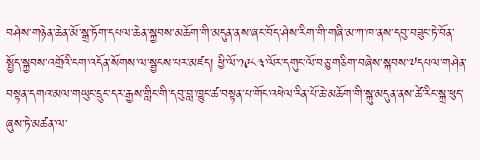བཤེས་གཉེན་ཆེན་མོ་སྒྲ་ཏོག་དཔལ་ཆེན་སྐྱབས་མཆོག་གི་མདུན་ནས་ཞང་བོད་ཤེས་རིག་གི་གཞི་མ་ཀ་ཁ་ནས་དབུ་བཟུང་ཏེ་བོན་སྤྱོད་སྐྱབས་འགྲོའི་ངག་འདོན་སོགས་ལ་སྦྱངས་པར་མཛད། ཕྱི་ལོ་༡༩༨༣་ལོར་དགུང་ལོ་བཅུ་གཅིག་བཞེས་སྐབས་༧དཔལ་གཤེན་བསྟན་དགའ་མལ་གཡུང་དྲུང་དར་རྒྱས་གླིང་གི་དབུ་བླ་ཁྱུང་ཚ་བསྟན་པ་གོང་འཕེལ་རིན་པོ་ཆེ་མཆོག་གི་སྐུ་མདུན་ནས་ཚེ་རིང་སྐྲ་ཕུད་ཞུས་ཏེ་མཚན་ལ་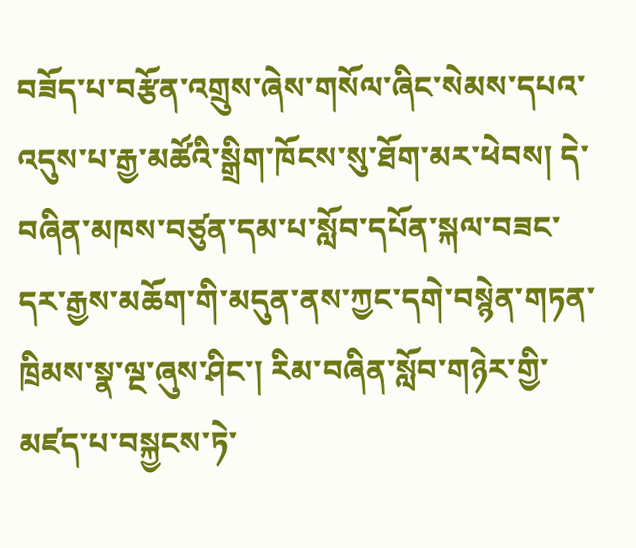བཟོད་པ་བརྩོན་འགྲུས་ཞེས་གསོལ་ཞིང་སེམས་དཔའ་འདུས་པ་རྒྱ་མཚོའི་སྒྲིག་ཁོངས་སུ་ཐོག་མར་ཕེབས། དེ་བཞིན་མཁས་བཙུན་དམ་པ་སློབ་དཔོན་སྐལ་བཟང་དར་རྒྱས་མཆོག་གི་མདུན་ནས་ཀྱང་དགེ་བསྙེན་གཏན་ཁྲིམས་སྣ་ལྔ་ཞུས་ཤིང་། རིམ་བཞིན་སློབ་གཉེར་གྱི་མཛད་པ་བསྐྱངས་ཏེ་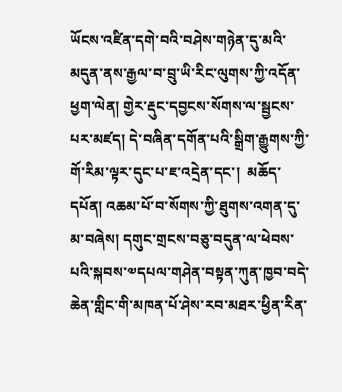ཡོངས་འཛིན་དགེ་བའི་བཤེས་གཉེན་དུ་མའི་མདུན་ནས་རྒྱལ་བ་བྲུ་ཡི་རིང་ལུགས་ཀྱི་འདོན་ཕྱག་ལེན། གྱེར་རྡུང་དབྱངས་སོགས་ལ་སྦྱངས་པར་མཛད། དེ་བཞིན་དགོན་པའི་སྒྲིག་རྒྱུགས་ཀྱི་གོ་རིམ་ལྟར་དུང་པ་ཇ་འདྲེན་དང་།  མཆོད་དཔོན། འཆམ་པོ་བ་སོགས་ཀྱི་ཐུགས་འགན་དུ་མ་བཞེས། དགུང་གྲངས་བཅུ་བདུན་ལ་ཕེབས་པའི་སྐབས་༧དཔལ་གཤེན་བསྟན་ཀུན་ཁྱབ་བདེ་ཆེན་གླིང་གི་མཁན་པོ་ཤེས་རབ་མཐར་ཕྱིན་རིན་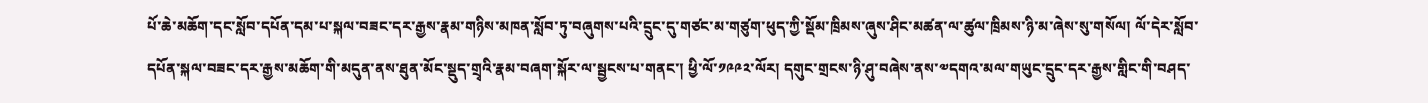པོ་ཆེ་མཆོག་དང་སློབ་དཔོན་དམ་པ་སྐལ་བཟང་དར་རྒྱས་རྣམ་གཉིས་མཁན་སློབ་ཏུ་བཞུགས་པའི་དྲུང་དུ་གཙང་མ་གཙུག་ཕུད་ཀྱི་སྡོམ་ཁྲིམས་ཞུས་ཤིང་མཚན་ལ་ཚུལ་ཁྲིམས་ཉི་མ་ཞེས་སུ་གསོལ། ལོ་དེར་སློབ་དཔོན་སྐལ་བཟང་དར་རྒྱས་མཆོག་གི་མདུན་ནས་ཐུན་མོང་སྡུད་གྲྭའི་རྣམ་བཞག་སྐོར་ལ་སྦྱངས་པ་གནང་། ཕྱི་ལོ་༡༩༩༢་ལོར། དགུང་གྲངས་ཉི་ཤུ་བཞེས་ནས་༧དགའ་མལ་གཡུང་དྲུང་དར་རྒྱས་གླིང་གི་བཤད་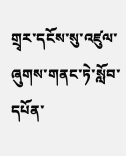གྲྭར་དངོས་སུ་འཛུལ་ཞུགས་གནང་ཏེ་སློབ་དཔོན་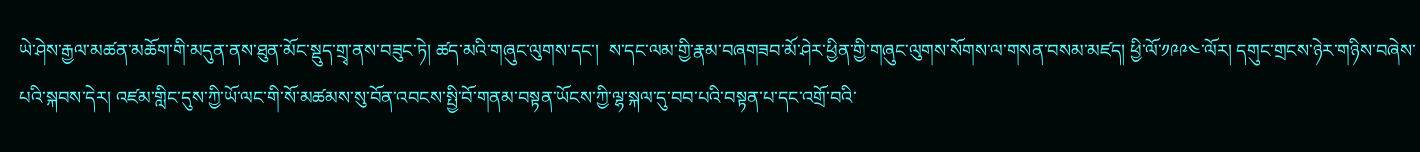ཡེ་ཤེས་རྒྱལ་མཚན་མཆོག་གི་མདུན་ནས་ཐུན་མོང་སྡུད་གྲྭ་ནས་བཟུང་ཏེ། ཚད་མའི་གཞུང་ལུགས་དང་།  ས་དང་ལམ་གྱི་རྣམ་བཞགཟབ་མོ་ཤེར་ཕྱིན་གྱི་གཞུང་ལུགས་སོགས་ལ་གསན་བསམ་མཛད། ཕྱི་ལོ་༡༩༩༤་ལོར། དགུང་གྲངས་ཉེར་གཉིས་བཞེས་པའི་སྐབས་དེར། འཛམ་གླིང་དུས་ཀྱི་ཡོ་ལང་གི་སོ་མཚམས་སུ་བོན་འབངས་སྤྱི་བོ་གནམ་བསྟན་ཡོངས་ཀྱི་ལྷ་སྐལ་དུ་བབ་པའི་བསྟན་པ་དང་འགྲོ་བའི་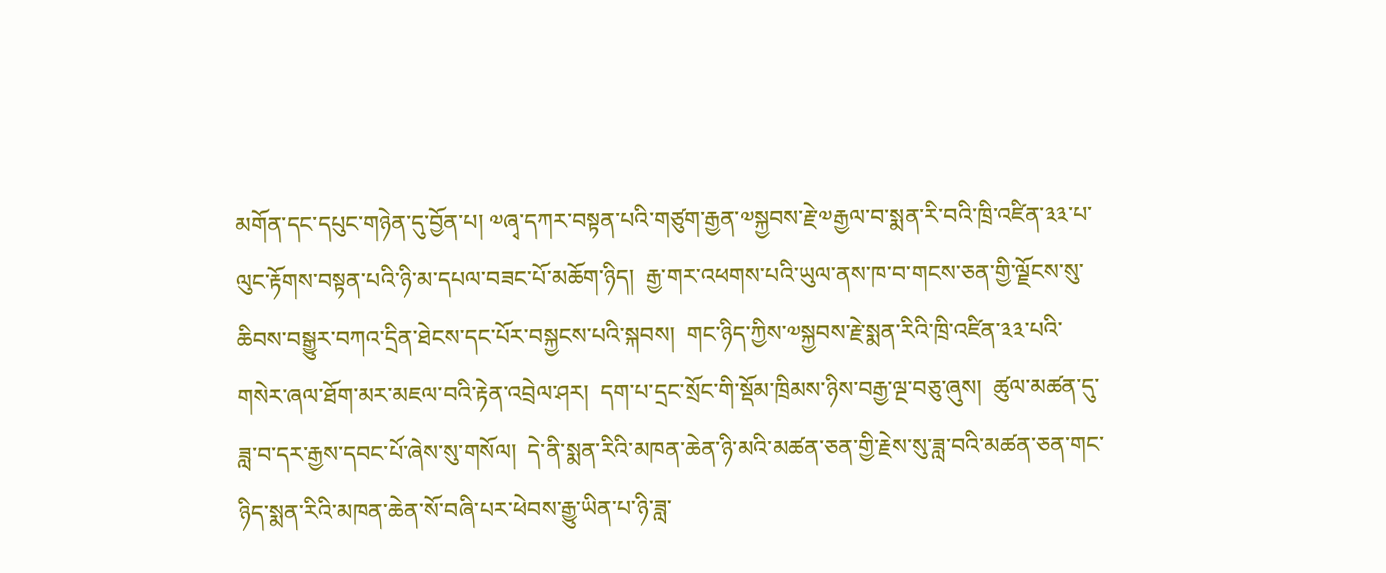མགོན་དང་དཔུང་གཉེན་དུ་བྱོན་པ། ༧ཞྭ་དཀར་བསྟན་པའི་གཙུག་རྒྱན་༧སྐྱབས་རྗེ་༧རྒྱལ་བ་སྨན་རི་བའི་ཁྲི་འཛིན་༣༣་པ་ལུང་རྟོགས་བསྟན་པའི་ཉི་མ་དཔལ་བཟང་པོ་མཆོག་ཉིད།  རྒྱ་གར་འཕགས་པའི་ཡུལ་ནས་ཁ་བ་གངས་ཅན་གྱི་ལྗོངས་སུ་ཆིབས་བསྒྱུར་བཀའ་དྲིན་ཐེངས་དང་པོར་བསྐྱངས་པའི་སྐབས།  གང་ཉིད་ཀྱིས་༧སྐྱབས་རྗེ་སྨན་རིའི་ཁྲི་འཛིན་༣༣་པའི་གསེར་ཞལ་ཐོག་མར་མཇལ་བའི་རྟེན་འབྲེལ་ཤར།  དག་པ་དྲང་སྲོང་གི་སྡོམ་ཁྲིམས་ཉིས་བརྒྱ་ལྔ་བཅུ་ཞུས།  ཚུལ་མཚན་དུ་ཟླ་བ་དར་རྒྱས་དབང་པོ་ཞེས་སུ་གསོལ།  དེ་ནི་སྨན་རིའི་མཁན་ཆེན་ཉི་མའི་མཚན་ཅན་གྱི་རྗེས་སུ་ཟླ་བའི་མཚན་ཅན་གང་ཉིད་སྨན་རིའི་མཁན་ཆེན་སོ་བཞི་པར་ཕེབས་རྒྱུ་ཡིན་པ་ཉི་ཟླ་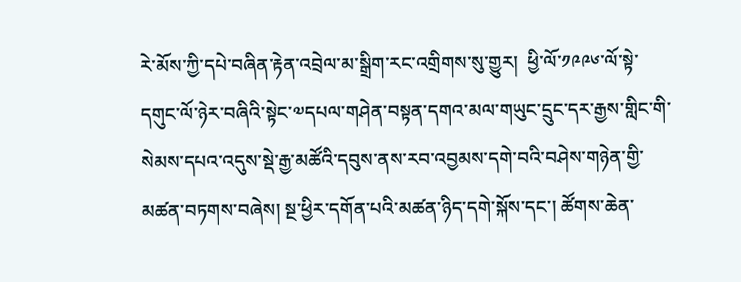རེ་མོས་ཀྱི་དཔེ་བཞིན་རྟེན་འབྲེལ་མ་སྒྲིག་རང་འགྲིགས་སུ་གྱུར།  ཕྱི་ལོ་༡༩༩༦་ལོ་སྟེ་དགུང་ལོ་ཉེར་བཞིའི་སྟེང་༧དཔལ་གཤེན་བསྟན་དགའ་མལ་གཡུང་དྲུང་དར་རྒྱས་གླིང་གི་སེམས་དཔའ་འདུས་སྡེ་རྒྱ་མཚོའི་དབུས་ནས་རབ་འབྱམས་དགེ་བའི་བཤེས་གཉེན་གྱི་མཚན་བཏགས་བཞེས། སྔ་ཕྱིར་དགོན་པའི་མཚན་ཉིད་དགེ་སྐོས་དང་། ཚོགས་ཆེན་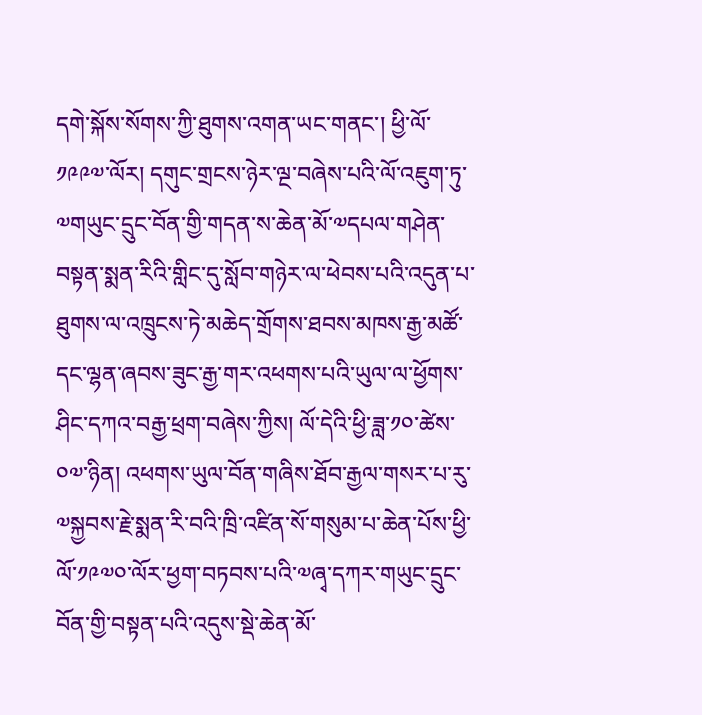དགེ་སྐོས་སོགས་ཀྱི་ཐུགས་འགན་ཡང་གནང་། ཕྱི་ལོ་༡༩༩༧་ལོར། དགུང་གྲངས་ཉེར་ལྔ་བཞེས་པའི་ལོ་འཇུག་ཏུ་༧གཡུང་དྲུང་བོན་གྱི་གདན་ས་ཆེན་མོ་༧དཔལ་གཤེན་བསྟན་སྨན་རིའི་གླིང་དུ་སློབ་གཉེར་ལ་ཕེབས་པའི་འདུན་པ་ཐུགས་ལ་འཁྲུངས་ཏེ་མཆེད་གྲོགས་ཐབས་མཁས་རྒྱ་མཚོ་དང་ལྷན་ཞབས་ཟུང་རྒྱ་གར་འཕགས་པའི་ཡུལ་ལ་ཕྱོགས་ཤིང་དཀའ་བརྒྱ་ཕྲག་བཞེས་ཀྱིས། ལོ་དེའི་ཕྱི་ཟླ་༡༠་ཚེས་༠༧་ཉིན། འཕགས་ཡུལ་བོན་གཞིས་ཐོབ་རྒྱལ་གསར་པ་རུ་༧སྐྱབས་རྗེ་སྨན་རི་བའི་ཁྲི་འཛིན་སོ་གསུམ་པ་ཆེན་པོས་ཕྱི་ལོ་༡༩༧༠་ལོར་ཕྱག་བཏབས་པའི་༧ཞྭ་དཀར་གཡུང་དྲུང་བོན་གྱི་བསྟན་པའི་འདུས་སྡེ་ཆེན་མོ་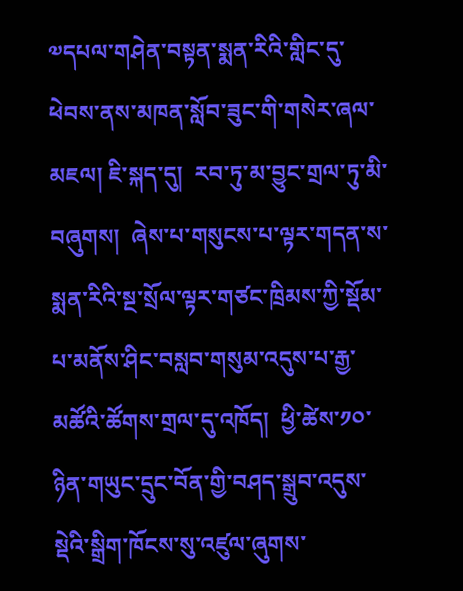༧དཔལ་གཤེན་བསྟན་སྨན་རིའི་གླིང་དུ་ཕེབས་ནས་མཁན་སློབ་ཟུང་གི་གསེར་ཞལ་མཇལ། ཇི་སྐད་དུ།  རབ་ཏུ་མ་བྱུང་གྲལ་ཏུ་མི་བཞུགས།  ཞེས་པ་གསུངས་པ་ལྟར་གདན་ས་སྨན་རིའི་སྔ་སྲོལ་ལྟར་གཙང་ཁྲིམས་ཀྱི་སྡོམ་པ་མནོས་ཤིང་བསླབ་གསུམ་འདུས་པ་རྒྱ་མཚོའི་ཚོགས་གྲལ་དུ་འཁོད།  ཕྱི་ཚེས་༡༠་ཉིན་གཡུང་དྲུང་བོན་གྱི་བཤད་སྒྲུབ་འདུས་སྡེའི་སྒྲིག་ཁོངས་སུ་འཛུལ་ཞུགས་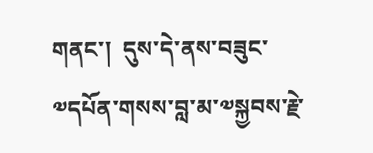གནང་།  དུས་དེ་ནས་བཟུང་༧དཔོན་གསས་བླ་མ་༧སྐྱབས་རྗེ་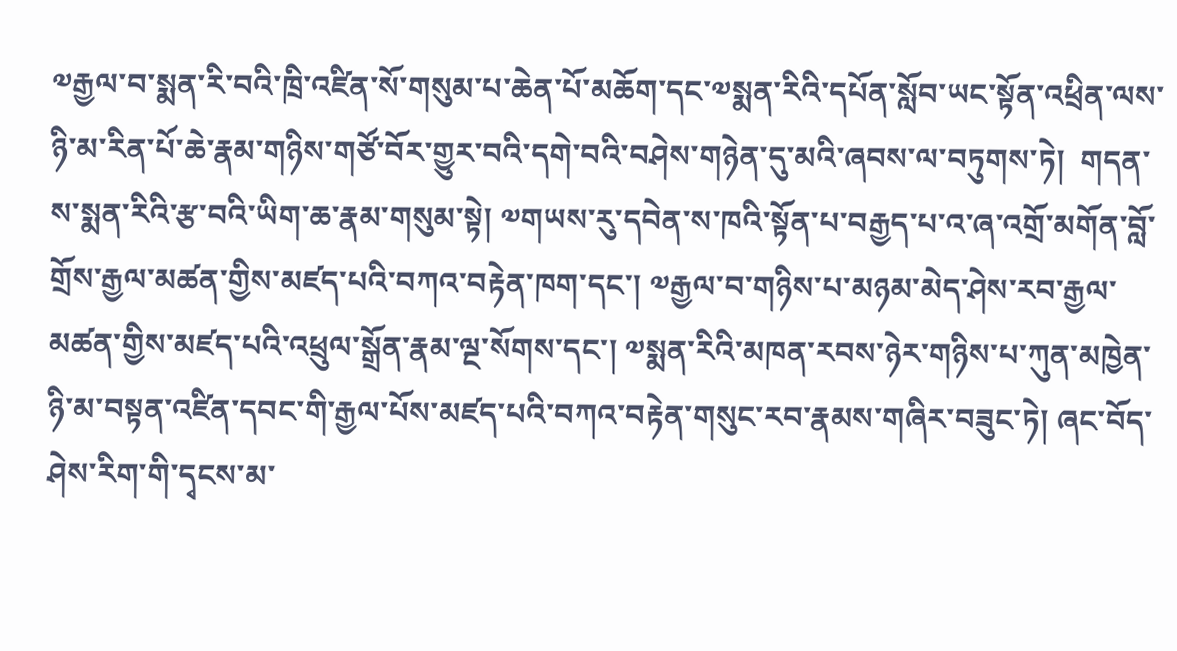༧རྒྱལ་བ་སྨན་རི་བའི་ཁྲི་འཛིན་སོ་གསུམ་པ་ཆེན་པོ་མཆོག་དང་༧སྨན་རིའི་དཔོན་སློབ་ཡང་སྟོན་འཕྲིན་ལས་ཉི་མ་རིན་པོ་ཆེ་རྣམ་གཉིས་གཙོ་བོར་གྱུར་བའི་དགེ་བའི་བཤེས་གཉེན་དུ་མའི་ཞབས་ལ་བཏུགས་ཏེ།  གདན་ས་སྨན་རིའི་རྩ་བའི་ཡིག་ཆ་རྣམ་གསུམ་སྟེ། ༧གཡས་རུ་དབེན་ས་ཁའི་སྟོན་པ་བརྒྱད་པ་འ་ཞ་འགྲོ་མགོན་བློ་གྲོས་རྒྱལ་མཚན་གྱིས་མཛད་པའི་བཀའ་བརྟེན་ཁག་དང་། ༧རྒྱལ་བ་གཉིས་པ་མཉམ་མེད་ཤེས་རབ་རྒྱལ་མཚན་གྱིས་མཛད་པའི་འཕྲུལ་སྒྲོན་རྣམ་ལྔ་སོགས་དང་། ༧སྨན་རིའི་མཁན་རབས་ཉེར་གཉིས་པ་ཀུན་མཁྱེན་ཉི་མ་བསྟན་འཛིན་དབང་གི་རྒྱལ་པོས་མཛད་པའི་བཀའ་བརྟེན་གསུང་རབ་རྣམས་གཞིར་བཟུང་ཏེ། ཞང་བོད་ཤེས་རིག་གི་དྭངས་མ་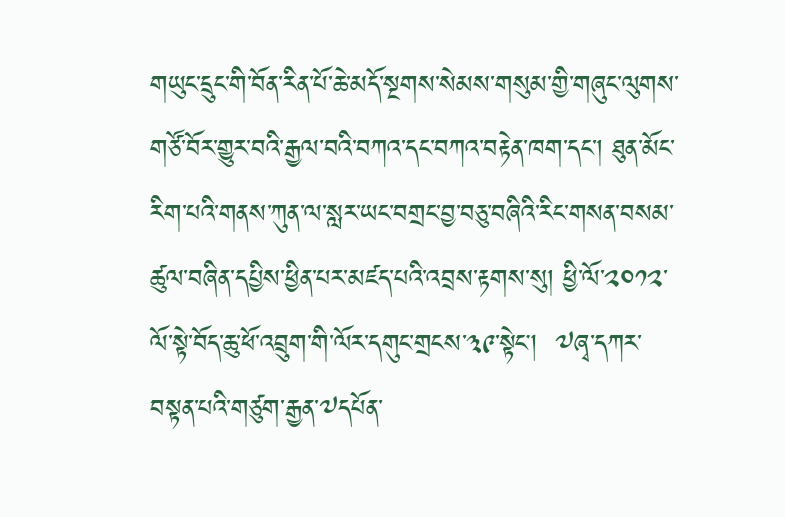གཡུང་དྲུང་གི་བོན་རིན་པོ་ཆེ་མདོ་སྔགས་སེམས་གསུམ་གྱི་གཞུང་ལུགས་གཙོ་བོར་གྱུར་བའི་རྒྱལ་བའི་བཀའ་དང་བཀའ་བརྟེན་ཁག་དང་། ཐུན་མོང་རིག་པའི་གནས་ཀུན་ལ་སླར་ཡང་བགྲང་བྱ་བཅུ་བཞིའི་རིང་གསན་བསམ་ཚུལ་བཞིན་དཔྱིས་ཕྱིན་པར་མཛད་པའི་འབྲས་རྟགས་སུ། ཕྱི་ལོ་༢༠༡༢་ལོ་སྟེ་བོད་ཆུ་ཕོ་འབྲུག་གི་ལོར་དགུང་གྲངས་༣༩་སྟེང།  ༧ཞྭ་དཀར་བསྟན་པའི་གཙུག་རྒྱན་༧དཔོན་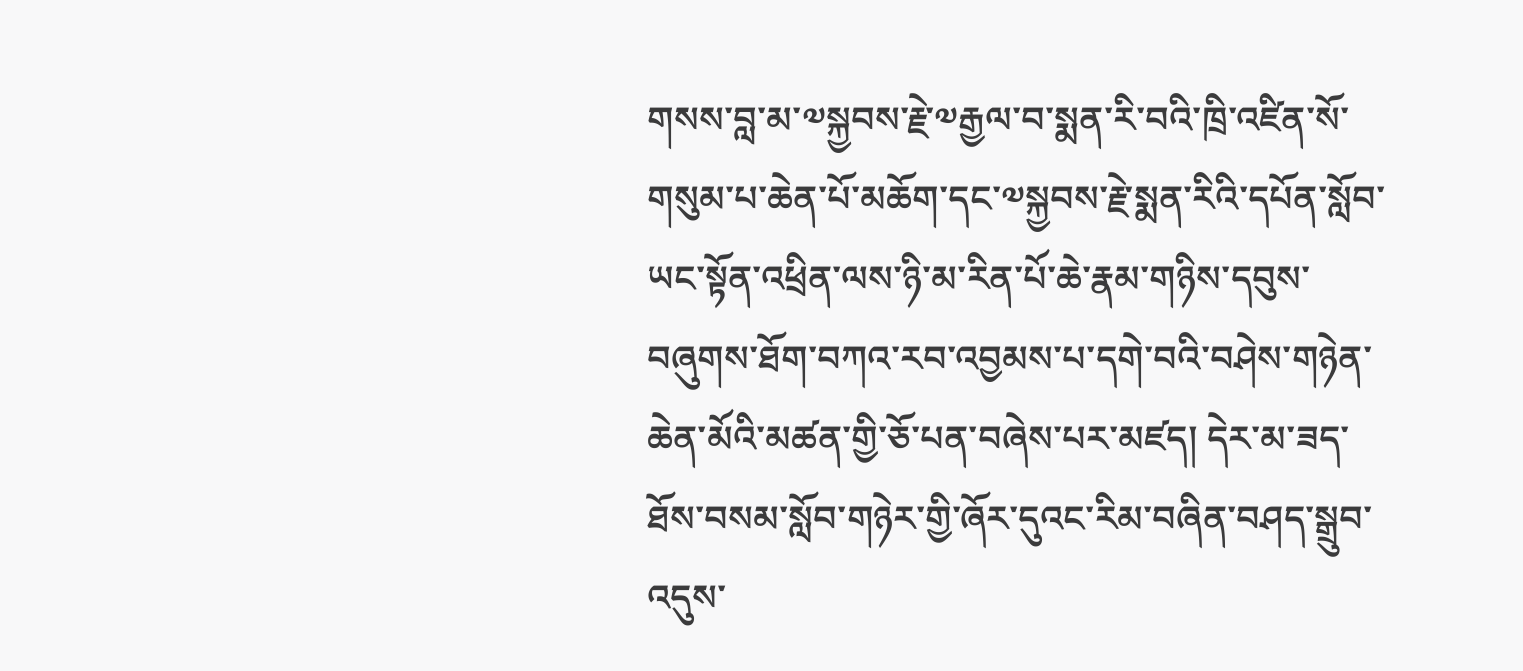གསས་བླ་མ་༧སྐྱབས་རྗེ་༧རྒྱལ་བ་སྨན་རི་བའི་ཁྲི་འཛིན་སོ་གསུམ་པ་ཆེན་པོ་མཆོག་དང་༧སྐྱབས་རྗེ་སྨན་རིའི་དཔོན་སློབ་ཡང་སྟོན་འཕྲིན་ལས་ཉི་མ་རིན་པོ་ཆེ་རྣམ་གཉིས་དབུས་བཞུགས་ཐོག་བཀའ་རབ་འབྱམས་པ་དགེ་བའི་བཤེས་གཉེན་ཆེན་མོའི་མཚན་གྱི་ཅོ་པན་བཞེས་པར་མཛད། དེར་མ་ཟད་ཐོས་བསམ་སློབ་གཉེར་གྱི་ཞོར་དུའང་རིམ་བཞིན་བཤད་སྒྲུབ་འདུས་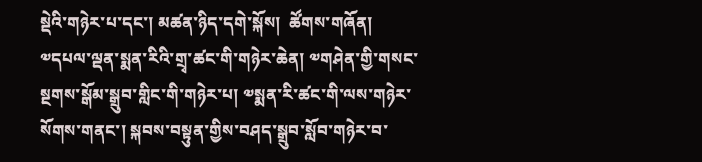སྡེའི་གཉེར་པ་དང་། མཚན་ཉིད་དགེ་སྐོས།  ཚོགས་གཞོན།  ༧དཔལ་ལྡན་སྨན་རིའི་གྲྭ་ཚང་གི་གཉེར་ཆེན། ༧གཤེན་གྱི་གསང་སྔགས་སྒོམ་སྒྲུབ་གླིང་གི་གཉེར་པ། ༧སྨན་རི་ཚང་གི་ལས་གཉེར་སོགས་གནང་། སྐབས་བསྟུན་གྱིས་བཤད་སྒྲུབ་སློབ་གཉེར་བ་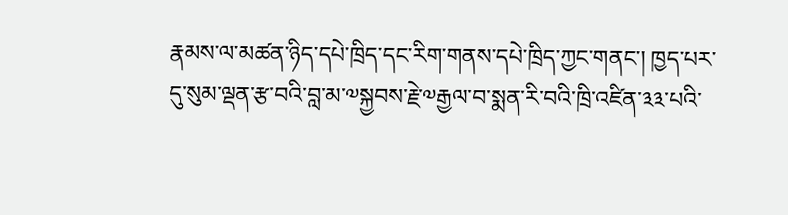རྣམས་ལ་མཚན་ཉིད་དཔེ་ཁྲིད་དང་རིག་གནས་དཔེ་ཁྲིད་ཀྱང་གནང་། ཁྱད་པར་དུ་སུམ་ལྡན་རྩ་བའི་བླ་མ་༧སྐྱབས་རྗེ་༧རྒྱལ་བ་སྨན་རི་བའི་ཁྲི་འཛིན་༣༣་པའི་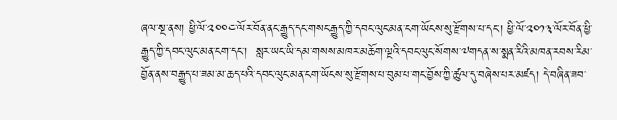ཞལ་སྔ་ནས། ཕྱི་ལོ་༢༠༠༤་ལོར་བོན་ནང་རྒྱུད་དང་གསང་རྒྱུད་ཀྱི་དབང་ལུང་མན་ངག་ཡོངས་སུ་རྫོགས་པ་དང་། ཕྱི་ལོ་༢༠༡༣་ལོར་བོན་ཕྱི་རྒྱུད་ཀྱི་དབང་ལུང་མན་ངག་དང་།  སླར་ཡང་ཡི་དམ་གསས་མཁར་མཆོག་ལྔའི་དབང་ལུང་སོགས་༧གདན་ས་སྨན་རིའི་མཁན་རབས་རིམ་བྱོན་ནས་བརྒྱུད་པ་ཟམ་མ་ཆད་པའི་དབང་ལུང་མན་ངག་ཡོངས་སུ་རྫོགས་པ་བུམ་པ་གང་བྱོས་ཀྱི་ཚུལ་དུ་བཞེས་པར་མཛད། དེ་བཞིན་ཟབ་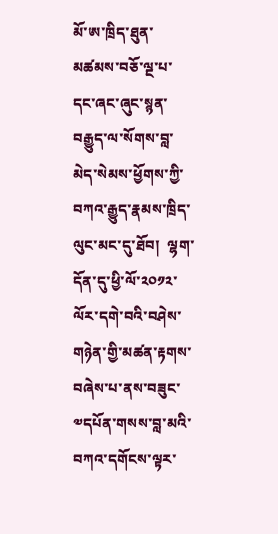མོ་ཨ་ཁྲིད་ཐུན་མཚམས་བཅོ་ལྔ་པ་དང་ཞང་ཞུང་སྙན་བརྒྱུད་ལ་སོགས་བླ་མེད་སེམས་ཕྱོགས་ཀྱི་བཀའ་རྒྱུད་རྣམས་ཁྲིད་ལུང་མང་དུ་ཐོབ།  ལྷག་དོན་དུ་ཕྱི་ལོ་༢༠༡༢་ལོར་དགེ་བའི་བཤེས་གཉེན་གྱི་མཚན་རྟགས་བཞེས་པ་ནས་བཟུང་༧དཔོན་གསས་བླ་མའི་བཀའ་དགོངས་ལྟར་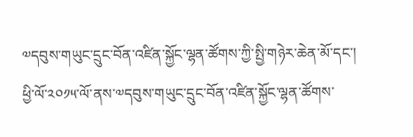༧དབུས་གཡུང་དྲུང་བོན་འཛིན་སྐྱོང་ལྷན་ཚོགས་ཀྱི་སྤྱི་གཉེར་ཆེན་མོ་དང་། ཕྱི་ལོ་༢༠༡༥་ལོ་ནས་༧དབུས་གཡུང་དྲུང་བོན་འཛིན་སྐྱོང་ལྷན་ཚོགས་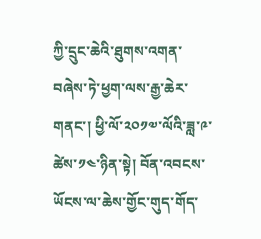ཀྱི་དྲུང་ཆེའི་ཐུགས་འགན་བཞེས་ཏེ་ཕྱག་ལས་རྒྱ་ཆེར་གནང་། ཕྱི་ལོ་༢༠༡༧་ལོའི་ཟླ་༩་ཚེས་༡༤་ཉིན་སྟེ། བོན་འབངས་ཡོངས་ལ་ཆེས་གྱོང་གུད་གོད་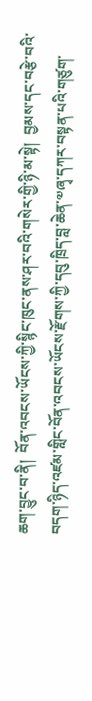ཆག་བྱུང་བ་ནི།  བོན་འབངས་ཡོངས་ཀྱི་སྙིང་ཁུང་ནས་ཤར་བའི་གསེར་གྱི་ཉི་མ་སྟེ།  བྱམས་དང་བརྩེ་བའི་བདག་ཉིད་འཛམ་གླིང་བོན་འབངས་ཡོངས་རྫོགས་ཀྱི་དབུ་ཁྲིད་བླ་ཆེན་༧ཞྭ་དཀར་བསྟན་པའི་གཙུག་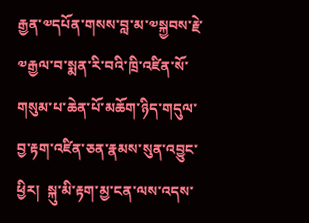རྒྱན་༧དཔོན་གསས་བླ་མ་༧སྐྱབས་རྗེ་༧རྒྱལ་བ་སྨན་རི་བའི་ཁྲི་འཛིན་སོ་གསུམ་པ་ཆེན་པོ་མཆོག་ཉིད་གདུལ་བྱ་རྟག་འཛིན་ཅན་རྣམས་སུན་འབྱུང་ཕྱིར།  སྐུ་མི་རྟག་མྱ་ངན་ལས་འདས་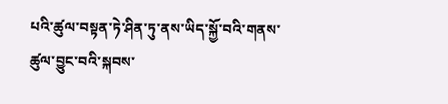པའི་ཚུལ་བསྟན་ཏེ་ཤིན་ཏུ་ནས་ཡིད་སྐྱོ་བའི་གནས་ཚུལ་བྱུང་བའི་སྐབས་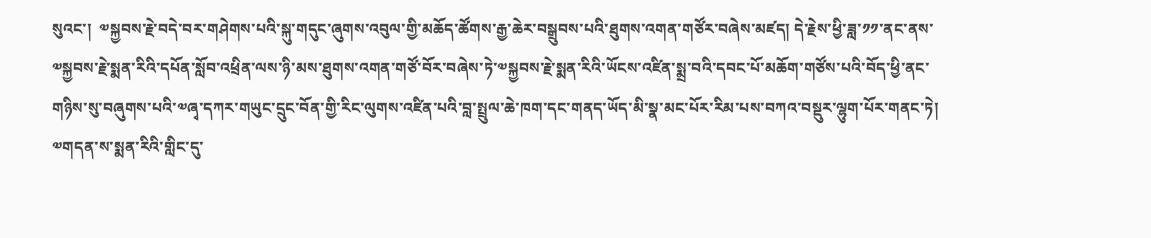སུའང་།  ༧སྐྱབས་རྗེ་བདེ་བར་གཤེགས་པའི་སྐུ་གདུང་ཞུགས་འབུལ་གྱི་མཆོད་ཚོགས་རྒྱ་ཆེར་བསྒྲུབས་པའི་ཐུགས་འགན་གཙོར་བཞེས་མཛད། དེ་རྗེས་ཕྱི་ཟླ་༡༡་ནང་ནས་ ༧སྐྱབས་རྗེ་སྨན་རིའི་དཔོན་སློབ་འཕྲིན་ལས་ཉི་མས་ཐུགས་འགན་གཙོ་བོར་བཞེས་ཏེ་༧སྐྱབས་རྗེ་སྨན་རིའི་ཡོངས་འཛིན་སྨྲ་བའི་དབང་པོ་མཆོག་གཙོས་པའི་བོད་ཕྱི་ནང་གཉིས་སུ་བཞུགས་པའི་༧ཞྭ་དཀར་གཡུང་དྲུང་བོན་གྱི་རིང་ལུགས་འཛིན་པའི་བླ་སྤྲུལ་ཆེ་ཁག་དང་གནད་ཡོད་མི་སྣ་མང་པོར་རིམ་པས་བཀའ་བསྡུར་ལྷུག་པོར་གནང་ཏེ། ༧གདན་ས་སྨན་རིའི་གླིང་དུ་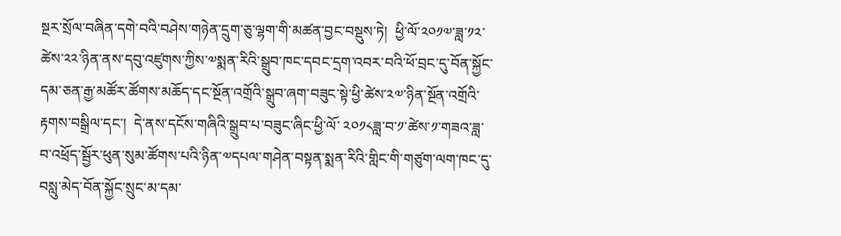སྔར་སྲོལ་བཞིན་དགེ་བའི་བཤེས་གཉེན་དྲུག་ཅུ་ལྷག་གི་མཚན་བྱང་བསྡུས་ཏེ།  ཕྱི་ལོ་༢༠༡༧་ཟླ་༡༢་ཚེས་༢༢་ཉིན་ནས་དབུ་འཛུགས་ཀྱིས་༧སྨན་རིའི་སྒྲུབ་ཁང་དབང་དྲག་འབར་བའི་ཕོ་བྲང་དུ་བོན་སྐྱོང་དམ་ཅན་རྒྱ་མཚོར་ཚོགས་མཆོད་དང་སྔོན་འགྲོའི་སྒྲུབ་ཞག་བཟུང་སྟེ་ཕྱི་ཚེས་༢༧་ཉིན་སྔོན་འགྲོའི་རྟགས་བསྒྲིལ་དང་།  དེ་ནས་དངོས་གཞིའི་སྒྲུབ་པ་བཟུང་ཞིང་ཕྱི་ལོ་ ༢༠༡༨ཟླ་བ་༡་ཚེས་༡་གཟའ་ཟླ་བ་འཕྲོད་སྦྱོར་ཕུན་སུམ་ཚོགས་པའི་ཉིན་༧དཔལ་གཤེན་བསྟན་སྨན་རིའི་གླིང་གི་གཙུག་ལག་ཁང་དུ་བསླུ་མེད་བོན་སྐྱོང་སྲུང་མ་དམ་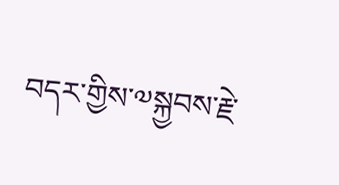བདར་གྱིས་༧སྐྱབས་རྗེ་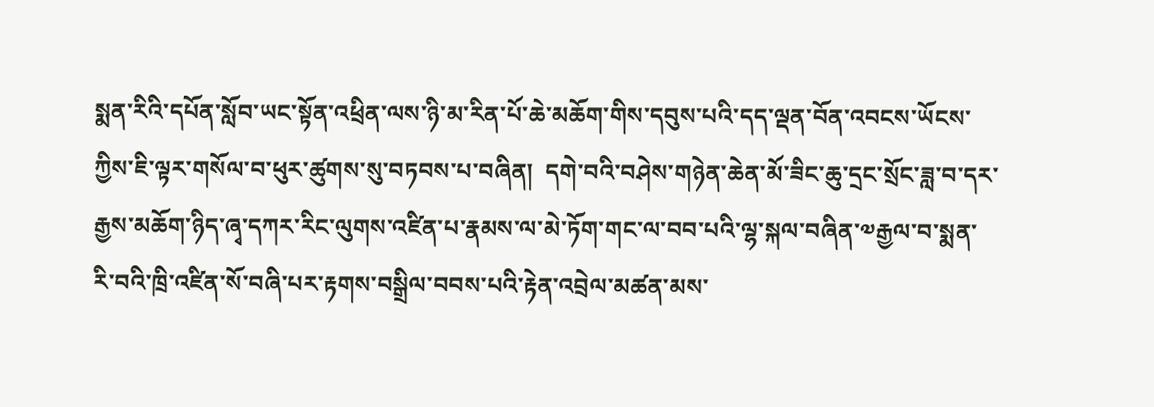སྨན་རིའི་དཔོན་སློབ་ཡང་སྟོན་འཕྲིན་ལས་ཉི་མ་རིན་པོ་ཆེ་མཆོག་གིས་དབུས་པའི་དད་ལྡན་བོན་འབངས་ཡོངས་ཀྱིས་ཇི་ལྟར་གསོལ་བ་ཕུར་ཚུགས་སུ་བཏབས་པ་བཞིན།  དགེ་བའི་བཤེས་གཉེན་ཆེན་མོ་ཟིང་ཆུ་དྲང་སྲོང་ཟླ་བ་དར་རྒྱས་མཆོག་ཉིད་ཞྭ་དཀར་རིང་ལུགས་འཛིན་པ་རྣམས་ལ་མེ་ཏོག་གང་ལ་བབ་པའི་ལྷ་སྐལ་བཞིན་༧རྒྱལ་བ་སྨན་རི་བའི་ཁྲི་འཛིན་སོ་བཞི་པར་རྟགས་བསྒྲིལ་བབས་པའི་རྟེན་འབྲེལ་མཚན་མས་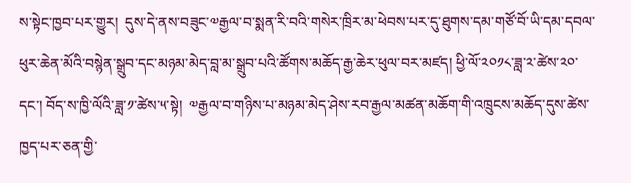ས་སྟེང་ཁྱབ་པར་གྱུར།  དུས་དེ་ནས་བཟུང་༧རྒྱལ་བ་སྨན་རི་བའི་གསེར་ཁྲིར་མ་ཕེབས་པར་དུ་ཐུགས་དམ་གཙོ་བོ་ཡི་དམ་དབལ་ཕུར་ཆེན་མོའི་བསྙེན་སྒྲུབ་དང་མཉམ་མེད་བླ་མ་སྒྲུབ་པའི་ཚོགས་མཆོད་རྒྱ་ཆེར་ཕུལ་བར་མཛད། ཕྱི་ལོ་༢༠༡༨་ཟླ་༢་ཚེས་༢༠་དང་། བོད་ས་ཁྱི་ལོའི་ཟླ་༡་ཚེས་༥་སྟེ།  ༧རྒྱལ་བ་གཉིས་པ་མཉམ་མེད་ཤེས་རབ་རྒྱལ་མཚན་མཆོག་གི་འཁྲུངས་མཆོད་དུས་ཚེས་ཁྱད་པར་ཅན་གྱི་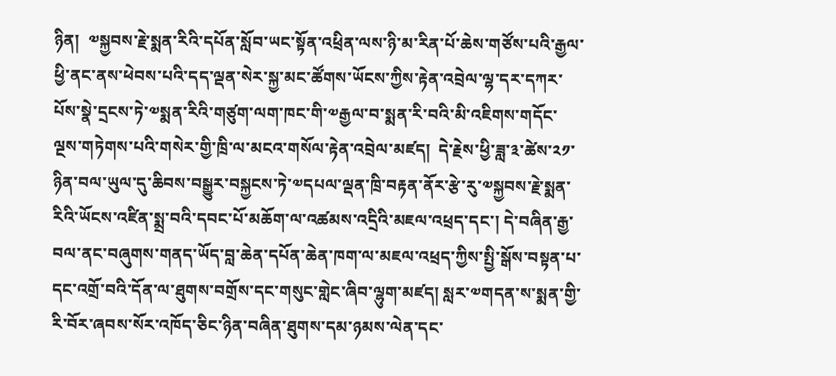ཉིན།  ༧སྐྱབས་རྗེ་སྨན་རིའི་དཔོན་སློབ་ཡང་སྟོན་འཕྲིན་ལས་ཉི་མ་རིན་པོ་ཆེས་གཙོས་པའི་རྒྱལ་ཕྱི་ནང་ནས་ཕེབས་པའི་དད་ལྡན་སེར་སྐྱ་མང་ཚོགས་ཡོངས་ཀྱིས་རྟེན་འབྲེལ་ལྷ་དར་དཀར་པོས་སྣེ་དྲངས་ཏེ་༧སྨན་རིའི་གཙུག་ལག་ཁང་གི་༧རྒྱལ་བ་སྨན་རི་བའི་མི་འཇིགས་གདོང་ལྔས་གཏེགས་པའི་གསེར་གྱི་ཁྲི་ལ་མངའ་གསོལ་རྟེན་འབྲེལ་མཛད།  དེ་རྗེས་ཕྱི་ཟླ་༣་ཚེས་༢༡་ཉིན་བལ་ཡུལ་དུ་ཆིབས་བསྒྱུར་བསྐྱངས་ཏེ་༧དཔལ་ལྡན་ཁྲི་བརྟན་ནོར་རྩེ་རུ་༧སྐྱབས་རྗེ་སྨན་རིའི་ཡོངས་འཛིན་སྨྲ་བའི་དབང་པོ་མཆོག་ལ་འཚམས་འདྲིའི་མཇལ་འཕྲད་དང་། དེ་བཞིན་རྒྱ་བལ་ནང་བཞུགས་གནད་ཡོད་བླ་ཆེན་དཔོན་ཆེན་ཁག་ལ་མཇལ་འཕྲད་ཀྱིས་སྤྱི་སྒོས་བསྟན་པ་དང་འགྲོ་བའི་དོན་ལ་ཐུགས་བགྲོས་དང་གསུང་གླེང་ཞིབ་ལྷུག་མཛད། སླར་༧གདན་ས་སྨན་གྱི་རི་བོར་ཞབས་སོར་འཁོད་ཅིང་ཉིན་བཞིན་ཐུགས་དམ་ཉམས་ལེན་དང་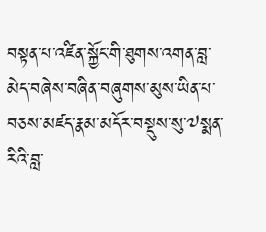བསྟན་པ་འཛིན་སྐྱོང་གི་ཐུགས་འགན་བླ་མེད་བཞེས་བཞིན་བཞུགས་མུས་ཡིན་པ་བཅས་མཛད་རྣམ་མདོར་བསྡུས་སུ་༧སྨན་རིའི་བླ་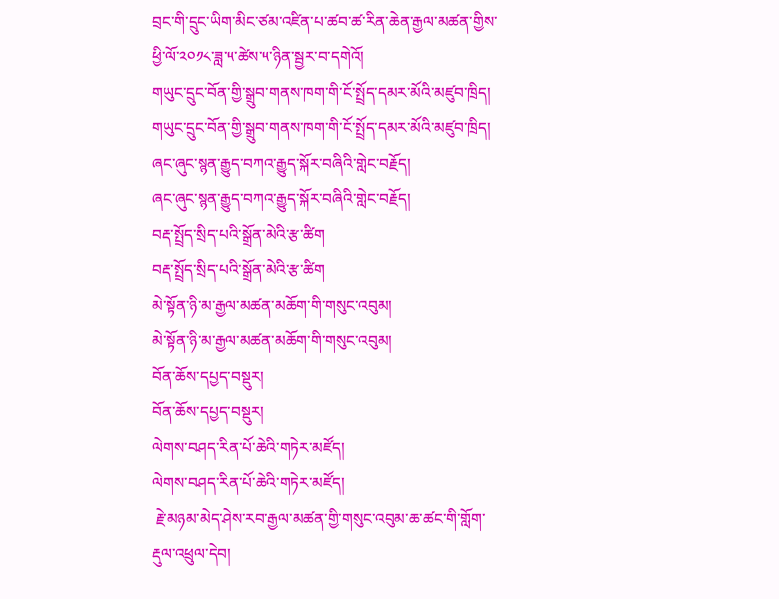བྲང་གི་དྲུང་ཡིག་མིང་ཙམ་འཛིན་པ་ཚབ་ཚ་རིན་ཆེན་རྒྱལ་མཚན་གྱིས་ཕྱི་ལོ་༢༠༡༨་ཟླ་༥་ཚེས་༥་ཉིན་སྦྱར་བ་དགེའོ།
གཡུང་དྲུང་བོན་གྱི་སྒྲུབ་གནས་ཁག་གི་ངོ་སྤྲོད་དམར་མོའི་མཛུབ་ཁྲིད།
གཡུང་དྲུང་བོན་གྱི་སྒྲུབ་གནས་ཁག་གི་ངོ་སྤྲོད་དམར་མོའི་མཛུབ་ཁྲིད།
ཞང་ཞུང་སྙན་རྒྱུད་བཀའ་རྒྱུད་སྐོར་བཞིའི་གླེང་བརྗོད།
ཞང་ཞུང་སྙན་རྒྱུད་བཀའ་རྒྱུད་སྐོར་བཞིའི་གླེང་བརྗོད།
བརྡ་སྤྲོད་སྲིད་པའི་སྒྲོན་མེའི་རྩ་ཚིག
བརྡ་སྤྲོད་སྲིད་པའི་སྒྲོན་མེའི་རྩ་ཚིག
མེ་སྟོན་ཉི་མ་རྒྱལ་མཚན་མཆོག་གི་གསུང་འབུམ།
མེ་སྟོན་ཉི་མ་རྒྱལ་མཚན་མཆོག་གི་གསུང་འབུམ།
བོན་ཆོས་དཔྱད་བསྡུར།
བོན་ཆོས་དཔྱད་བསྡུར།
ལེགས་བཤད་རིན་པོ་ཆེའི་གཏེར་མཛོད།
ལེགས་བཤད་རིན་པོ་ཆེའི་གཏེར་མཛོད།
 རྗེ་མཉམ་མེད་ཤེས་རབ་རྒྱལ་མཚན་གྱི་གསུང་འབུམ་ཆ་ཚང་གི་གློག་རྡུལ་འཕྲུལ་དེབ།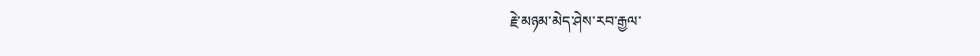རྗེ་མཉམ་མེད་ཤེས་རབ་རྒྱལ་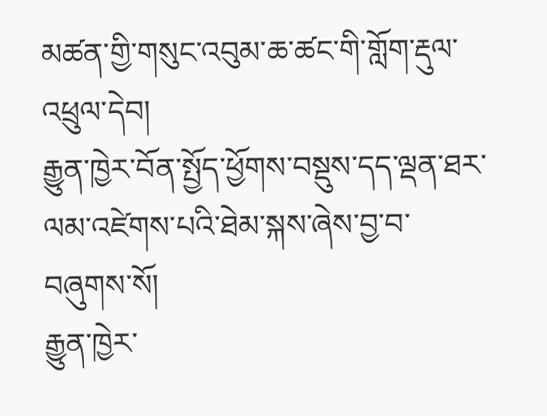མཚན་གྱི་གསུང་འབུམ་ཆ་ཚང་གི་གློག་རྡུལ་འཕྲུལ་དེབ།
རྒྱུན་ཁྱེར་བོན་སྤྱོད་ཕྱོགས་བསྡུས་དད་ལྡན་ཐར་ལམ་འཛེགས་པའི་ཐེམ་སྐས་ཞེས་བྱ་བ་བཞུགས་སོ།
རྒྱུན་ཁྱེར་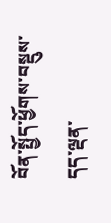བོན་སྤྱོད་ཕྱོགས་བསྡུས་དད་ལྡན་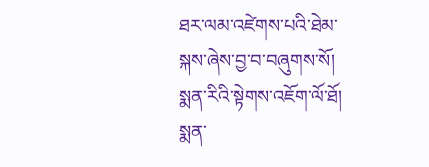ཐར་ལམ་འཛེགས་པའི་ཐེམ་སྐས་ཞེས་བྱ་བ་བཞུགས་སོ།
སྨན་རིའི་སྟེགས་འཇོག་ལོ་ཐོ།
སྨན་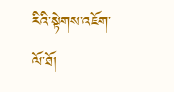རིའི་སྟེགས་འཇོག་ལོ་ཐོ།